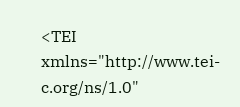<TEI xmlns="http://www.tei-c.org/ns/1.0"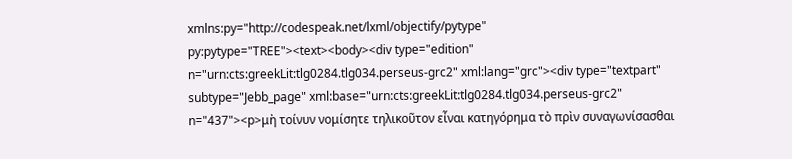xmlns:py="http://codespeak.net/lxml/objectify/pytype" py:pytype="TREE"><text><body><div type="edition" n="urn:cts:greekLit:tlg0284.tlg034.perseus-grc2" xml:lang="grc"><div type="textpart" subtype="Jebb_page" xml:base="urn:cts:greekLit:tlg0284.tlg034.perseus-grc2" n="437"><p>μὴ τοίνυν νομίσητε τηλικοῦτον εἶναι κατηγόρημα τὸ πρὶν συναγωνίσασθαι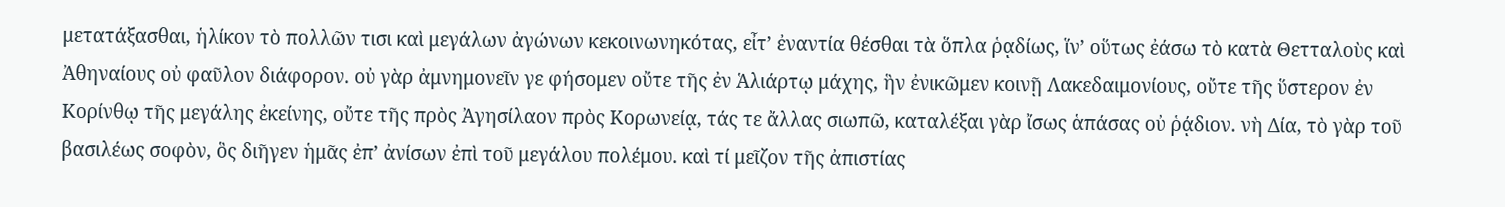μετατάξασθαι, ἡλίκον τὸ πολλῶν τισι καὶ μεγάλων ἀγώνων κεκοινωνηκότας, εἶτʼ ἐναντία θέσθαι τὰ ὅπλα ῥᾳδίως, ἵνʼ οὕτως ἐάσω τὸ κατὰ Θετταλοὺς καὶ Ἀθηναίους οὐ φαῦλον διάφορον. οὐ γὰρ ἀμνημονεῖν γε φήσομεν οὔτε τῆς ἐν Ἁλιάρτῳ μάχης, ἣν ἐνικῶμεν κοινῇ Λακεδαιμονίους, οὔτε τῆς ὕστερον ἐν Κορίνθῳ τῆς μεγάλης ἐκείνης, οὔτε τῆς πρὸς Ἀγησίλαον πρὸς Κορωνείᾳ, τάς τε ἄλλας σιωπῶ, καταλέξαι γὰρ ἴσως ἁπάσας οὐ ῥᾴδιον. νὴ Δία, τὸ γὰρ τοῦ βασιλέως σοφὸν, ὃς διῆγεν ἡμᾶς ἐπʼ ἀνίσων ἐπὶ τοῦ μεγάλου πολέμου. καὶ τί μεῖζον τῆς ἀπιστίας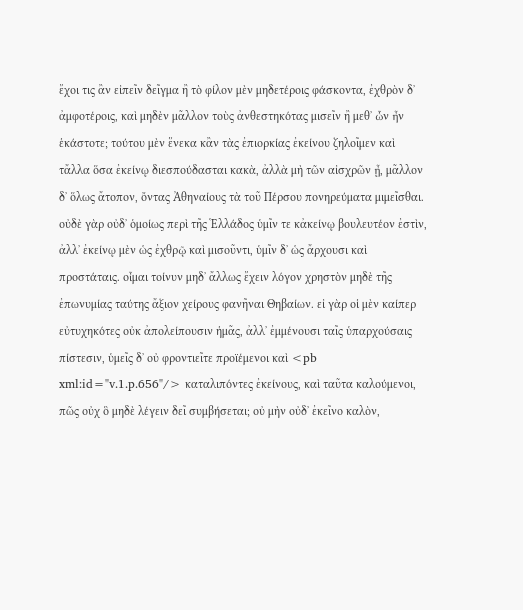ἔχοι τις ἂν εἰπεῖν δεῖγμα ἢ τὸ φίλον μὲν μηδετέροις φάσκοντα, ἐχθρὸν δʼ ἀμφοτέροις, καὶ μηδὲν μᾶλλον τοὺς ἀνθεστηκότας μισεῖν ἢ μεθʼ ὧν ἦν ἑκάστοτε; τούτου μὲν ἕνεκα κἂν τὰς ἐπιορκίας ἐκείνου ζηλοῖμεν καὶ τἄλλα ὅσα ἐκείνῳ διεσπούδασται κακὰ, ἀλλὰ μὴ τῶν αἰσχρῶν ᾖ, μᾶλλον δʼ ὅλως ἄτοπον, ὄντας Ἀθηναίους τὰ τοῦ Πέρσου πονηρεύματα μιμεῖσθαι. οὐδὲ γὰρ οὐδʼ ὁμοίως περὶ τῆς Ἑλλάδος ὑμῖν τε κἀκείνῳ βουλευτέον ἐστὶν, ἀλλʼ ἐκείνῳ μὲν ὡς ἐχθρῷ καὶ μισοῦντι, ὑμῖν δʼ ὡς ἄρχουσι καὶ προστάταις. οἶμαι τοίνυν μηδʼ ἄλλως ἔχειν λόγον χρηστὸν μηδὲ τῆς ἐπωνυμίας ταύτης ἄξιον χείρους φανῆναι Θηβαίων. εἰ γὰρ οἱ μὲν καίπερ εὐτυχηκότες οὐκ ἀπολείπουσιν ἡμᾶς, ἀλλʼ ἐμμένουσι ταῖς ὑπαρχούσαις πίστεσιν, ὑμεῖς δʼ οὐ φροντιεῖτε προϊέμενοι καὶ <pb xml:id="v.1.p.656"/> καταλιπόντες ἐκείνους, καὶ ταῦτα καλούμενοι, πῶς οὐχ ὃ μηδὲ λέγειν δεῖ συμβήσεται; οὐ μὴν οὐδʼ ἐκεῖνο καλὸν,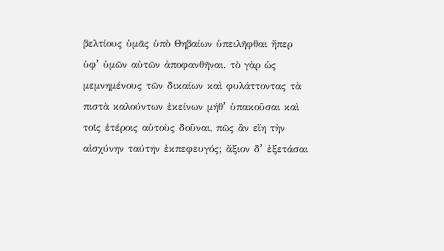βελτίους ὑμᾶς ὑπὸ Θηβαίων ὑπειλῆφθαι ἤπερ ὑφʼ ὑμῶν αὐτῶν ἀποφανθῆναι. τὸ γὰρ ὡς μεμνημένους τῶν δικαίων καὶ φυλάττοντας τὰ πιστὰ καλούντων ἐκείνων μήθʼ ὑπακοῦσαι καὶ τοῖς ἑτέροις αὑτοὺς δοῦναι, πῶς ἂν εἴη τὴν αἰσχύνην ταύτην ἐκπεφευγός; ἄξιον δʼ ἐξετάσαι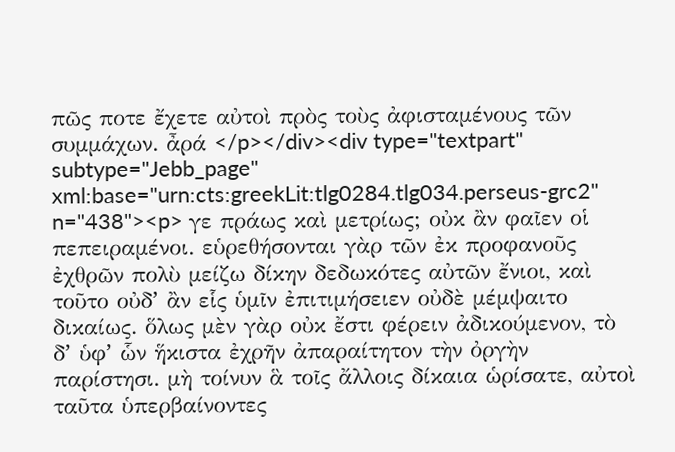πῶς ποτε ἔχετε αὐτοὶ πρὸς τοὺς ἀφισταμένους τῶν συμμάχων. ἆρά </p></div><div type="textpart" subtype="Jebb_page" xml:base="urn:cts:greekLit:tlg0284.tlg034.perseus-grc2" n="438"><p> γε πράως καὶ μετρίως; οὐκ ἂν φαῖεν οἱ πεπειραμένοι. εὑρεθήσονται γὰρ τῶν ἐκ προφανοῦς ἐχθρῶν πολὺ μείζω δίκην δεδωκότες αὐτῶν ἔνιοι, καὶ τοῦτο οὐδʼ ἂν εἷς ὑμῖν ἐπιτιμήσειεν οὐδὲ μέμψαιτο δικαίως. ὅλως μὲν γὰρ οὐκ ἔστι φέρειν ἀδικούμενον, τὸ δʼ ὑφʼ ὧν ἥκιστα ἐχρῆν ἀπαραίτητον τὴν ὀργὴν παρίστησι. μὴ τοίνυν ἃ τοῖς ἄλλοις δίκαια ὡρίσατε, αὐτοὶ ταῦτα ὑπερβαίνοντες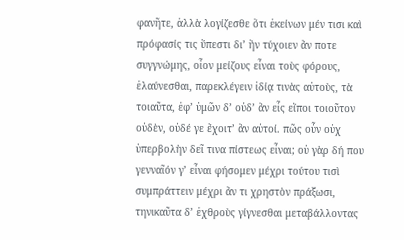φανῆτε, ἀλλὰ λογίζεσθε ὅτι ἐκείνων μέν τισι καὶ πρόφασίς τις ὕπεστι διʼ ἣν τύχοιεν ἄν ποτε συγγνώμης, οἷον μείζους εἶναι τοὺς φόρους, ἐλαύνεσθαι, παρεκλέγειν ἰδίᾳ τινὰς αὐτοὺς, τὰ τοιαῦτα, ἐφʼ ὑμῶν δʼ οὐδʼ ἂν εἷς εἴποι τοιοῦτον οὐδὲν, οὐδέ γε ἔχοιτʼ ἂν αὐτοί. πῶς οὖν οὐχ ὑπερβολὴν δεῖ τινα πίστεως εἶναι; οὐ γὰρ δή που γενναῖόν γʼ εἶναι φήσομεν μέχρι τούτου τισὶ συμπράττειν μέχρι ἄν τι χρηστὸν πράξωσι, τηνικαῦτα δʼ ἐχθροὺς γίγνεσθαι μεταβάλλοντας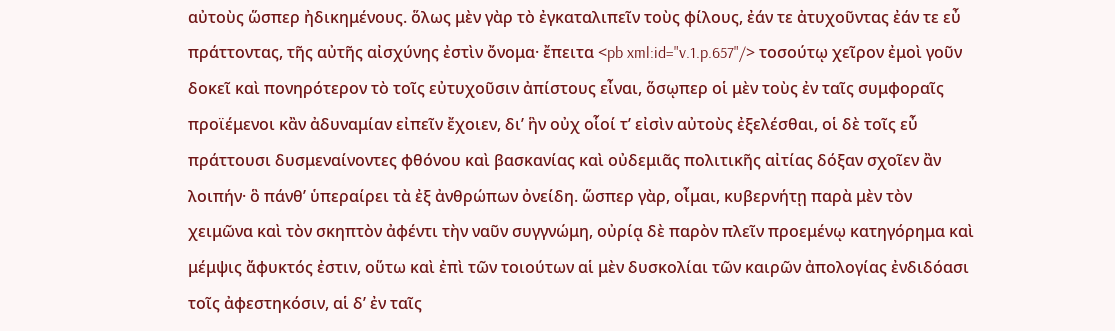αὐτοὺς ὥσπερ ἠδικημένους. ὅλως μὲν γὰρ τὸ ἐγκαταλιπεῖν τοὺς φίλους, ἐάν τε ἀτυχοῦντας ἐάν τε εὖ πράττοντας, τῆς αὐτῆς αἰσχύνης ἐστὶν ὄνομα· ἔπειτα <pb xml:id="v.1.p.657"/> τοσούτῳ χεῖρον ἐμοὶ γοῦν δοκεῖ καὶ πονηρότερον τὸ τοῖς εὐτυχοῦσιν ἀπίστους εἶναι, ὅσῳπερ οἱ μὲν τοὺς ἐν ταῖς συμφοραῖς προϊέμενοι κἂν ἀδυναμίαν εἰπεῖν ἔχοιεν, διʼ ἣν οὐχ οἷοί τʼ εἰσὶν αὐτοὺς ἐξελέσθαι, οἱ δὲ τοῖς εὖ πράττουσι δυσμεναίνοντες φθόνου καὶ βασκανίας καὶ οὐδεμιᾶς πολιτικῆς αἰτίας δόξαν σχοῖεν ἂν λοιπήν· ὃ πάνθʼ ὑπεραίρει τὰ ἐξ ἀνθρώπων ὀνείδη. ὥσπερ γὰρ, οἶμαι, κυβερνήτῃ παρὰ μὲν τὸν χειμῶνα καὶ τὸν σκηπτὸν ἀφέντι τὴν ναῦν συγγνώμη, οὐρίᾳ δὲ παρὸν πλεῖν προεμένῳ κατηγόρημα καὶ μέμψις ἄφυκτός ἐστιν, οὕτω καὶ ἐπὶ τῶν τοιούτων αἱ μὲν δυσκολίαι τῶν καιρῶν ἀπολογίας ἐνδιδόασι τοῖς ἀφεστηκόσιν, αἱ δʼ ἐν ταῖς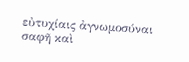εὐτυχίαις ἀγνωμοσύναι σαφῆ καὶ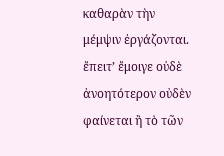καθαρὰν τὴν μέμψιν ἐργάζονται. ἔπειτʼ ἔμοιγε οὐδὲ ἀνοητότερον οὐδὲν φαίνεται ἢ τὸ τῶν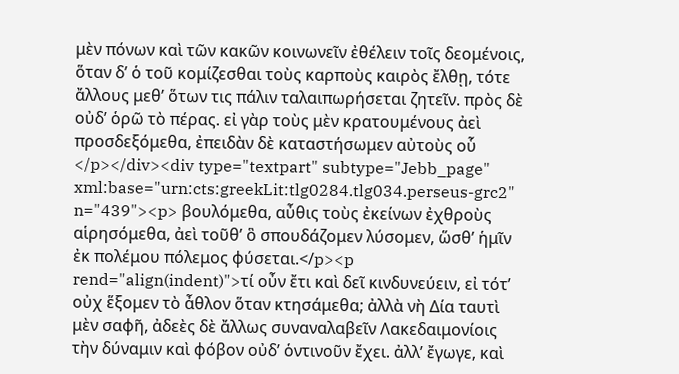μὲν πόνων καὶ τῶν κακῶν κοινωνεῖν ἐθέλειν τοῖς δεομένοις, ὅταν δʼ ὁ τοῦ κομίζεσθαι τοὺς καρποὺς καιρὸς ἔλθῃ, τότε ἄλλους μεθʼ ὅτων τις πάλιν ταλαιπωρήσεται ζητεῖν. πρὸς δὲ οὐδʼ ὁρῶ τὸ πέρας. εἰ γὰρ τοὺς μὲν κρατουμένους ἀεὶ προσδεξόμεθα, ἐπειδὰν δὲ καταστήσωμεν αὐτοὺς οὗ </p></div><div type="textpart" subtype="Jebb_page" xml:base="urn:cts:greekLit:tlg0284.tlg034.perseus-grc2" n="439"><p> βουλόμεθα, αὖθις τοὺς ἐκείνων ἐχθροὺς αἱρησόμεθα, ἀεὶ τοῦθʼ ὃ σπουδάζομεν λύσομεν, ὥσθʼ ἡμῖν ἐκ πολέμου πόλεμος φύσεται.</p><p rend="align(indent)">τί οὖν ἔτι καὶ δεῖ κινδυνεύειν, εἰ τότʼ οὐχ ἕξομεν τὸ ἆθλον ὅταν κτησάμεθα; ἀλλὰ νὴ Δία ταυτὶ μὲν σαφῆ, ἀδεὲς δὲ ἄλλως συναναλαβεῖν Λακεδαιμονίοις τὴν δύναμιν καὶ φόβον οὐδʼ ὁντινοῦν ἔχει. ἀλλʼ ἔγωγε, καὶ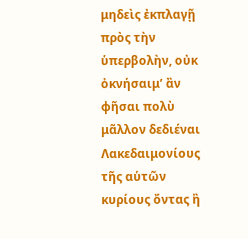μηδεὶς ἐκπλαγῇ πρὸς τὴν ὑπερβολὴν, οὐκ ὀκνήσαιμʼ ἂν φῆσαι πολὺ μᾶλλον δεδιέναι Λακεδαιμονίους τῆς αὑτῶν κυρίους ὄντας ἢ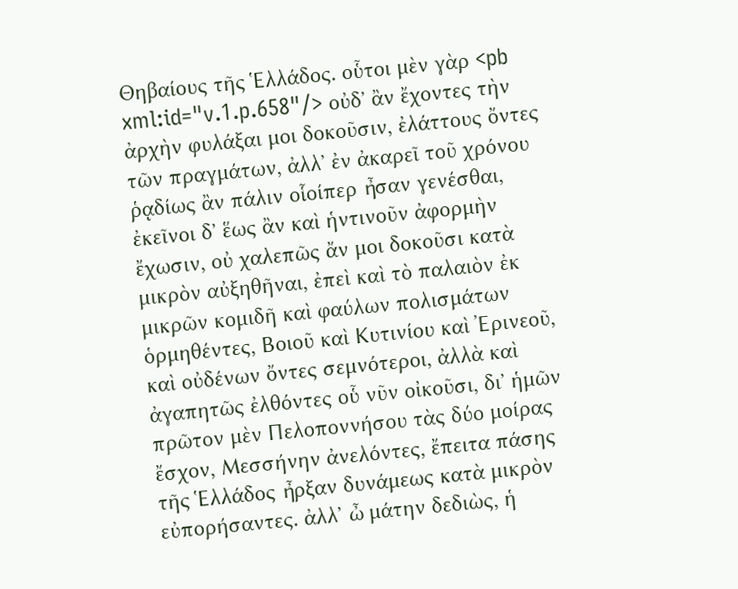Θηβαίους τῆς Ἑλλάδος. οὗτοι μὲν γὰρ <pb xml:id="v.1.p.658"/> οὐδʼ ἂν ἔχοντες τὴν ἀρχὴν φυλάξαι μοι δοκοῦσιν, ἐλάττους ὄντες τῶν πραγμάτων, ἀλλʼ ἐν ἀκαρεῖ τοῦ χρόνου ῥᾳδίως ἂν πάλιν οἷοίπερ ἦσαν γενέσθαι, ἐκεῖνοι δʼ ἕως ἂν καὶ ἡντινοῦν ἀφορμὴν ἔχωσιν, οὐ χαλεπῶς ἄν μοι δοκοῦσι κατὰ μικρὸν αὐξηθῆναι, ἐπεὶ καὶ τὸ παλαιὸν ἐκ μικρῶν κομιδῆ καὶ φαύλων πολισμάτων ὁρμηθέντες, Βοιοῦ καὶ Κυτινίου καὶ Ἐρινεοῦ, καὶ οὐδένων ὄντες σεμνότεροι, ἀλλὰ καὶ ἀγαπητῶς ἐλθόντες οὗ νῦν οἰκοῦσι, διʼ ἡμῶν πρῶτον μὲν Πελοποννήσου τὰς δύο μοίρας ἔσχον, Μεσσήνην ἀνελόντες, ἔπειτα πάσης τῆς Ἑλλάδος ἦρξαν δυνάμεως κατὰ μικρὸν εὐπορήσαντες. ἀλλʼ ὦ μάτην δεδιὼς, ἡ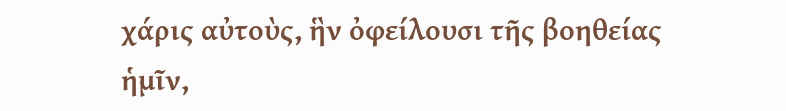χάρις αὐτοὺς, ἣν ὀφείλουσι τῆς βοηθείας ἡμῖν,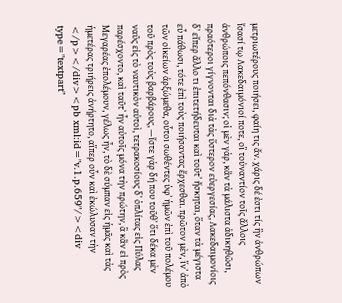μετριωτέρους ποιήσει, φαίη τις ἄν. χάρις δέ ἐστι τίς ἣν ἀνθρώπων ἴσασί τῳ Λακεδαιμόνιοί ποτε, οἳ τοὐναντίον τοῖς ἄλλοις ἀνθρώποις πεπόνθασιν; οἱ μὲν γὰρ, κἂν τὰ μάλιστα ἀδικηθῶσι, πραότεροι γίγνονται διὰ τὰς ὕστερον εὐεργεσίας, Λακεδαιμονίοις δʼ εἴπερ ἄλλο τι ἐπιτετήδευται καὶ τοῦτʼ ἤσκηται, ὅταν τὰ μέγιστα εὖ πάθωσι, τότε ἐπὶ τοὺς ποιήσαντας ἔρχεσθαι. πρῶτον μὲν, ἵνʼ ἀπὸ τῶν οἰκείων ἀρξώμεθα, οὗτοι σωθέντες ὑφʼ ἡμῶν ἐπὶ τοῦ πολέμου τοῦ πρὸς τοὺς βαρβάρους, —ἴστε γὰρ δή που τοῦθʼ ὅτι δέκα μὲν ναῦς εἰς τὸ ναυτικὸν αὐτοὶ, τετρακοσίους δʼ ὁπλίτας εἰς Πύλας παρέσχοντο, καὶ ταῦτʼ ἦν αὐτοῖς μόνα τὴν πρώτην, ἃ κἂν εἰ πρὸς Μεγαρέας ἐπολέμουν, γέλως ἦν, τὸ δὲ σύμπαν εἰς ἡμᾶς καὶ τὰς ἡμετέρας τριήρεις ἀνήρτητο, αἵπερ οὖν καὶ ἐκώλυσαν τὴν </p></div><pb xml:id="v.1.p.659"/><div type="textpart"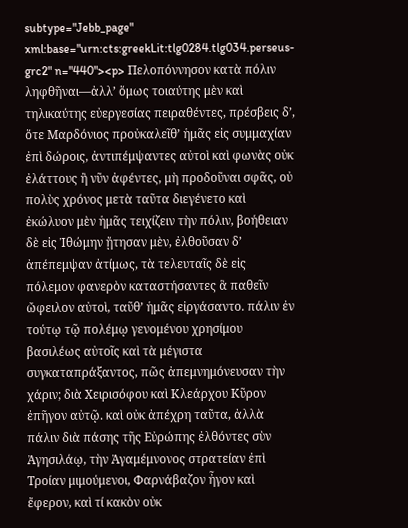subtype="Jebb_page" xml:base="urn:cts:greekLit:tlg0284.tlg034.perseus-grc2" n="440"><p> Πελοπόννησον κατὰ πόλιν ληφθῆναι—ἀλλʼ ὅμως τοιαύτης μὲν καὶ τηλικαύτης εὐεργεσίας πειραθέντες, πρέσβεις δʼ, ὅτε Μαρδόνιος προὐκαλεῖθʼ ἡμᾶς εἰς συμμαχίαν ἐπὶ δώροις, ἀντιπέμψαντες αὐτοὶ καὶ φωνὰς οὐκ ἐλάττους ἢ νῦν ἀφέντες, μὴ προδοῦναι σφᾶς, οὐ πολὺς χρόνος μετὰ ταῦτα διεγένετο καὶ ἐκώλυον μὲν ἡμᾶς τειχίζειν τὴν πόλιν, βοήθειαν δὲ εἰς Ἰθώμην ᾔτησαν μὲν, ἐλθοῦσαν δʼ ἀπέπεμψαν ἀτίμως, τὰ τελευταῖς δὲ εἰς πόλεμον φανερὸν καταστήσαντες ἃ παθεῖν ὤφειλον αὐτοὶ, ταῦθʼ ἡμᾶς εἰργάσαντο. πάλιν ἐν τούτῳ τῷ πολέμῳ γενομένου χρησίμου βασιλέως αὐτοῖς καὶ τὰ μέγιστα συγκαταπράξαντος, πῶς ἀπεμνημόνευσαν τὴν χάριν; διὰ Χειρισόφου καὶ Κλεάρχου Κῦρον ἐπῆγον αὐτῷ. καὶ οὐκ ἀπέχρη ταῦτα, ἀλλὰ πάλιν διὰ πάσης τῆς Εὐρώπης ἐλθόντες σὺν Ἀγησιλάῳ, τὴν Ἀγαμέμνονος στρατείαν ἐπὶ Τροίαν μιμούμενοι, Φαρνάβαζον ἦγον καὶ ἔφερον, καὶ τί κακὸν οὐκ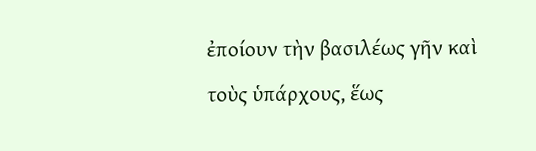ἐποίουν τὴν βασιλέως γῆν καὶ τοὺς ὑπάρχους, ἕως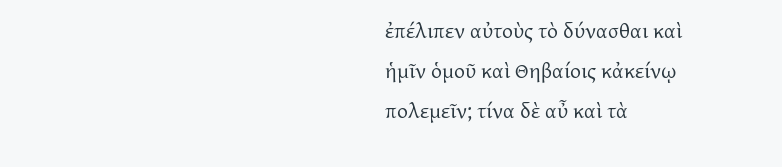ἐπέλιπεν αὐτοὺς τὸ δύνασθαι καὶ ἡμῖν ὁμοῦ καὶ Θηβαίοις κἀκείνῳ πολεμεῖν; τίνα δὲ αὖ καὶ τὰ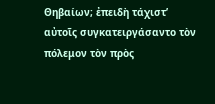Θηβαίων; ἐπειδὴ τάχιστʼ αὐτοῖς συγκατειργάσαντο τὸν πόλεμον τὸν πρὸς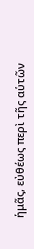ἡμᾶς, εὐθέως περὶ τῆς αὑτῶν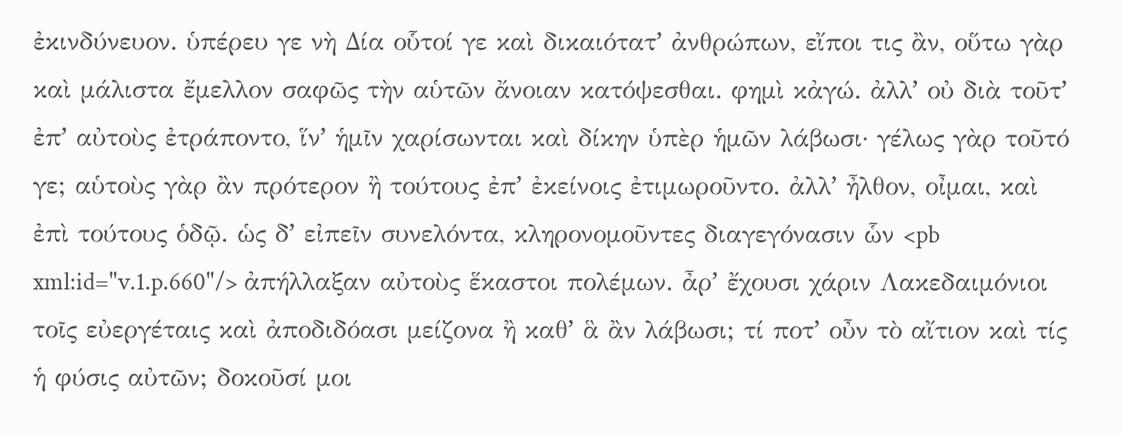ἐκινδύνευον. ὑπέρευ γε νὴ Δία οὗτοί γε καὶ δικαιότατʼ ἀνθρώπων, εἴποι τις ἂν, οὕτω γὰρ καὶ μάλιστα ἔμελλον σαφῶς τὴν αὑτῶν ἄνοιαν κατόψεσθαι. φημὶ κἀγώ. ἀλλʼ οὐ διὰ τοῦτʼ ἐπʼ αὐτοὺς ἐτράποντο, ἵνʼ ἡμῖν χαρίσωνται καὶ δίκην ὑπὲρ ἡμῶν λάβωσι· γέλως γὰρ τοῦτό γε; αὑτοὺς γὰρ ἂν πρότερον ἢ τούτους ἐπʼ ἐκείνοις ἐτιμωροῦντο. ἀλλʼ ἦλθον, οἶμαι, καὶ ἐπὶ τούτους ὁδῷ. ὡς δʼ εἰπεῖν συνελόντα, κληρονομοῦντες διαγεγόνασιν ὧν <pb xml:id="v.1.p.660"/> ἀπήλλαξαν αὐτοὺς ἕκαστοι πολέμων. ἆρʼ ἔχουσι χάριν Λακεδαιμόνιοι τοῖς εὐεργέταις καὶ ἀποδιδόασι μείζονα ἢ καθʼ ἃ ἂν λάβωσι; τί ποτʼ οὖν τὸ αἴτιον καὶ τίς ἡ φύσις αὐτῶν; δοκοῦσί μοι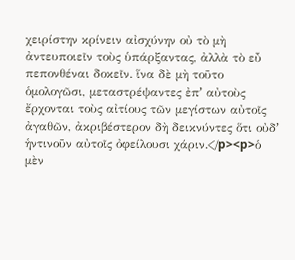χειρίστην κρίνειν αἰσχύνην οὐ τὸ μὴ ἀντευποιεῖν τοὺς ὑπάρξαντας, ἀλλὰ τὸ εὖ πεπονθέναι δοκεῖν. ἵνα δὲ μὴ τοῦτο ὁμολογῶσι, μεταστρέψαντες ἐπʼ αὐτοὺς ἔρχονται τοὺς αἰτίους τῶν μεγίστων αὐτοῖς ἀγαθῶν, ἀκριβέστερον δὴ δεικνύντες ὅτι οὐδʼ ἡντινοῦν αὐτοῖς ὀφείλουσι χάριν.</p><p>ὁ μὲν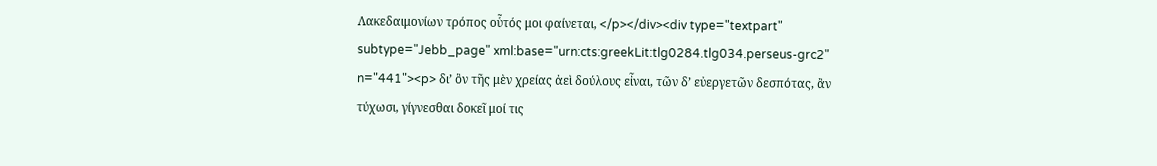Λακεδαιμονίων τρόπος οὗτός μοι φαίνεται, </p></div><div type="textpart" subtype="Jebb_page" xml:base="urn:cts:greekLit:tlg0284.tlg034.perseus-grc2" n="441"><p> διʼ ὃν τῆς μὲν χρείας ἀεὶ δούλους εἶναι, τῶν δʼ εὐεργετῶν δεσπότας, ἂν τύχωσι, γίγνεσθαι δοκεῖ μοί τις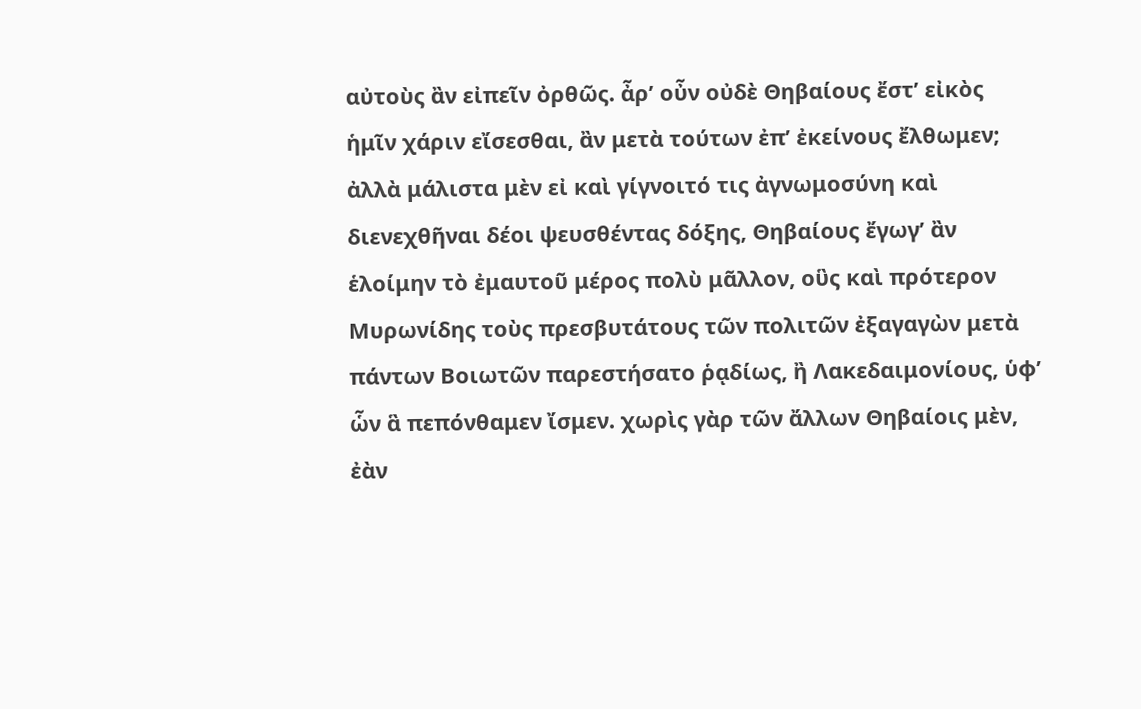αὐτοὺς ἂν εἰπεῖν ὀρθῶς. ἆρʼ οὖν οὐδὲ Θηβαίους ἔστʼ εἰκὸς ἡμῖν χάριν εἴσεσθαι, ἂν μετὰ τούτων ἐπʼ ἐκείνους ἔλθωμεν; ἀλλὰ μάλιστα μὲν εἰ καὶ γίγνοιτό τις ἀγνωμοσύνη καὶ διενεχθῆναι δέοι ψευσθέντας δόξης, Θηβαίους ἔγωγʼ ἂν ἑλοίμην τὸ ἐμαυτοῦ μέρος πολὺ μᾶλλον, οὓς καὶ πρότερον Μυρωνίδης τοὺς πρεσβυτάτους τῶν πολιτῶν ἐξαγαγὼν μετὰ πάντων Βοιωτῶν παρεστήσατο ῥᾳδίως, ἢ Λακεδαιμονίους, ὑφʼ ὧν ἃ πεπόνθαμεν ἴσμεν. χωρὶς γὰρ τῶν ἄλλων Θηβαίοις μὲν, ἐὰν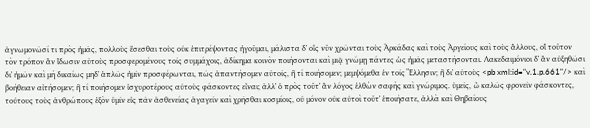ἀγνωμονῶσί τι πρὸς ἡμᾶς, πολλοὺς ἔσεσθαι τοὺς οὐκ ἐπιτρέψοντας ἡγοῦμαι, μάλιστα δʼ οἷς νῦν χρῶνται τοὺς Ἀρκάδας καὶ τοὺς Ἀργείους καὶ τοὺς ἄλλους, οἳ τοῦτον τὸν τρόπον ἂν ἴδωσιν αὐτοὺς προσφερομένους τοῖς συμμάχοις, ἀδίκημα κοινὸν ποιήσονται καὶ μιᾷ γνώμῃ πάντες ὡς ἡμᾶς μεταστήσονται. Λακεδαιμόνιοι δʼ ἂν αὐξηθῶσι διʼ ἡμῶν καὶ μὴ δικαίως μηδʼ ἁπλῶς ἡμῖν προσφέρωνται, πῶς ἀπαντήσομεν αὐτοῖς, ἢ τί ποιήσομεν; μεμψόμεθα ἐν τοῖς Ἕλλησιν; ἢ διʼ αὐτοὺς <pb xml:id="v.1.p.661"/> καὶ βοήθειαν αἰτήσομεν; ἢ τί ποιήσομεν ἰσχυροτέρους αὐτοὺς φάσκοντες εἶναι; ἀλλʼ ὁ πρὸς τοῦτʼ ἂν λόγος ἐλθὼν σαφὴς καὶ γνώριμος. ὑμεῖς, ὦ καλῶς φρονεῖν φάσκοντες, τούτους τοὺς ἀνθρώπους ἐξὸν ὑμῖν εἰς πᾶν ἀσθενείας ἀγαγεῖν καὶ χρῆσθαι κοσμίοις, οὐ μόνον οὐκ αὐτοὶ τοῦτʼ ἐποιήσατε, ἀλλὰ καὶ Θηβαίους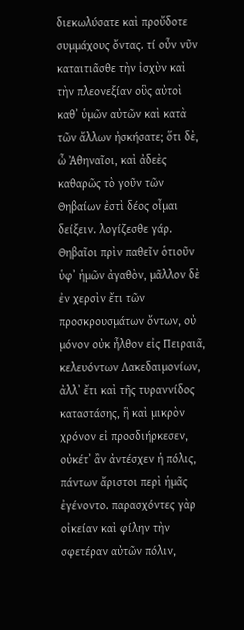διεκωλύσατε καὶ προὔδοτε συμμάχους ὄντας. τί οὖν νῦν καταιτιᾶσθε τὴν ἰσχὺν καὶ τὴν πλεονεξίαν οὓς αὐτοὶ καθʼ ὑμῶν αὐτῶν καὶ κατὰ τῶν ἄλλων ἠσκήσατε; ὅτι δὲ, ὦ Ἀθηναῖοι, καὶ ἀδεὲς καθαρῶς τὸ γοῦν τῶν Θηβαίων ἐστὶ δέος οἶμαι δείξειν. λογίζεσθε γάρ. Θηβαῖοι πρὶν παθεῖν ὁτιοῦν ὑφʼ ἡμῶν ἀγαθὸν, μᾶλλον δὲ ἐν χερσὶν ἔτι τῶν προσκρουσμάτων ὄντων, οὐ μόνον οὐκ ἦλθον εἰς Πειραιᾶ, κελευόντων Λακεδαιμονίων, ἀλλʼ ἔτι καὶ τῆς τυραννίδος καταστάσης, ἣ καὶ μικρὸν χρόνον εἰ προσδιήρκεσεν, οὐκέτʼ ἂν ἀντέσχεν ἡ πόλις, πάντων ἄριστοι περὶ ἡμᾶς ἐγένοντο. παρασχόντες γὰρ οἰκείαν καὶ φίλην τὴν σφετέραν αὐτῶν πόλιν,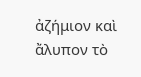ἀζήμιον καὶ ἄλυπον τὸ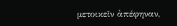μετοικεῖν ἀπέφηναν,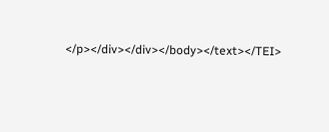</p></div></div></body></text></TEI>